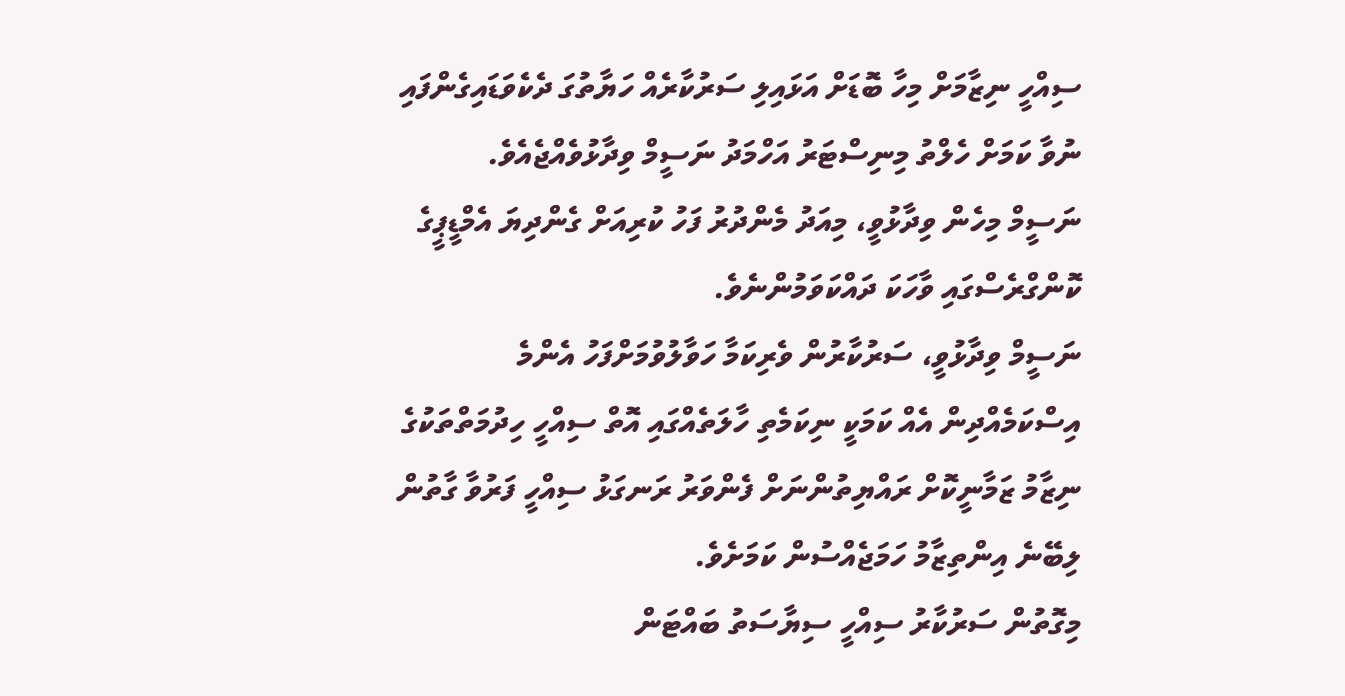ސިއްހީ ނިޒާމަށް މިހާ ބޮޑަށް އަޅައިލި ސަރުކާރެއް ހަޔާތުގަ ދެކެވަޑައިގެންފައި ނުވާ ކަމަށް ހެލްތު މިނިސްޓަރު އަހްމަދު ނަސީމް ވިދާޅުވެއްޖެއެވެ.
ނަސީމް މިހެން ވިދާޅުވީ، މިއަދު މެންދުރު ފަހު ކުރިއަށް ގެންދިޔަ އެމްޑީޕީގެ ކޮންގްރެސްގައި ވާހަކަ ދައްކަވަމުންނެވެ.
ނަސީމް ވިދާޅުވީ، ސަރުކާރުން ވެރިކަމާ ހަވާލުވުމަށްފަހު އެންމެ އިސްކަމެއްދިން އެއް ކަމަކީ ނިކަމެތި ހާލަތެއްގައި އޮތް ސިއްހީ ހިދުމަތްތަކުގެ ނިޒާމު ޒަމާނީކޮށް ރައްޔިތުންނަށް ފެންވަރު ރަނގަޅު ސިއްހީ ފަރުވާ ގާތުން ލިބޭނެ އިންތިޒާމު ހަމަޖެއްސުން ކަމަށެވެ.
މިގޮތުން ސަރުކާރު ސިއްހީ ސިޔާސަތު ބައްޓަން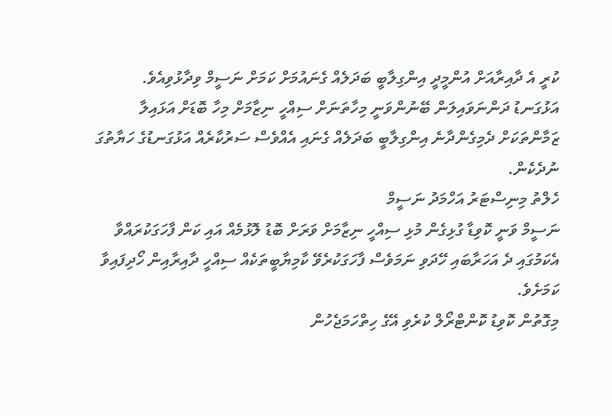ކުރީ އެ ދާއިރާއަށް އުންމީދީ އިންގިލާބީ ބަދަލެއް ގެނައުމަށް ކަމަށް ނަސީމް ވިދާޅުވިއެވެ.
އަޅުގަނޑު ދަންނަވައިލަން ބޭނުންވަނީ މިހާތަނަށް ސިއްހީ ނިޒާމަށް މިހާ ބޮޑަށް އަޅައިލާ ޒަމާންތަކަށް ދެމިގެންދާނެ އިންގިލާބީ ބަދަލެއް ގެނައި އެއްވެސް ސަރުކާރެއް އަޅުގަނޑުގެ ހަޔާތުގަ ނުދެކެން.
ހެލްތު މިނިސްޓަރު އަހްމަދު ނަސީމް
ނަސީމް ވަނީ ކޮވިޑާ ގުޅިގެން މުޅި ސިއްހީ ނިޒާމަށް ވަރަށް ބޮޑު ލޮޅުމެއް އައި ކަން ފާހަގަކުރައްވާ އެކަމުގައި ދެ އަހަރާބައި ހޭދަވި ނަމަވެސް ފާހަގަކުރެވޭ ކާމިޔާބީތަކެއް ސިއްހީ ދާއިރާއިން ހޯދިފައިވާ ކަމަށެވެ.
މިގޮތުން ކޮވިޑު ކޮންޓްރޯލް ކުރެވި އޭގެ ހިތްހަމަޖެހުން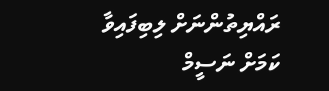ރައްޔިތުންނަށް ލިބިފައިވާ ކަމަށް ނަސީމް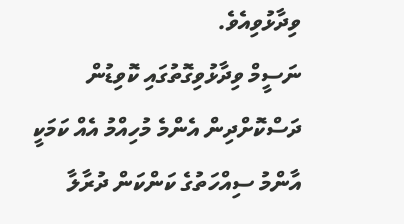ވިދާޅުވިއެވެ.
ނަސީމް ވިދާޅުވިގޮތުގައި ކޮވިޑުން ދަސްކޮށްދިން އެންމެ މުހިއްމު އެއް ކަމަކީ އާންމު ސިއްހަތުގެ ކަންކަން ދުރާލާ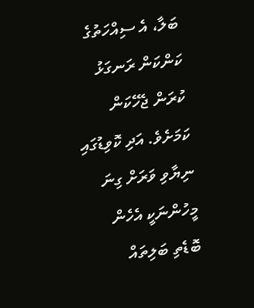ބަލާ، އެ ސިއްހަތުގެ ކަންކަން ރަނގަޅު ކުރަން ޖެހޭކަން ކަމަށެވެ. އަދި ކޮވިޑުގައި ނިޔާވި ވަރަށް ގިނަ މީހުންނަކީ އެހެން ބޮޑެތި ބަލިތައް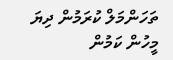ތަހަންމަލް ކުރަމުން ދިޔަ މީހުން ކަމުން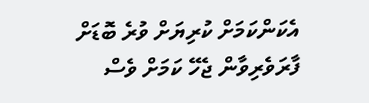އެކަންކަމަށް ކުރިޔަށް ވުރެ ބޮޑަށް ފާރަވެރިވާން ޖެހޭ ކަމަށް ވެސް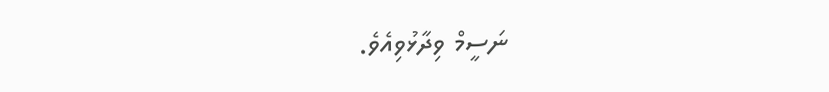ނަސީމް ވިދާޅުވިއެވެ.